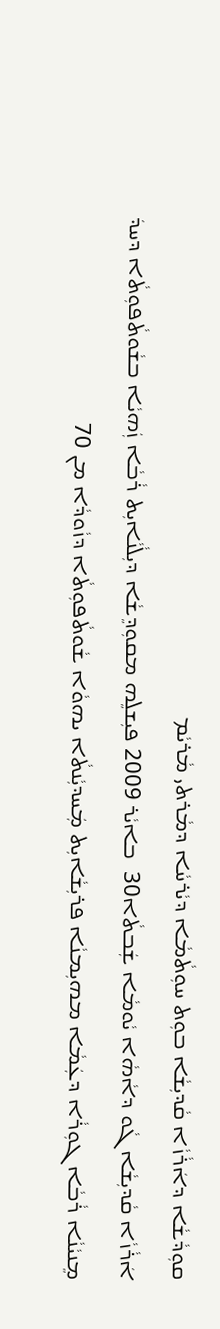ܩܘܼܕܵܫܵܐ ܕܐܿܪܵܙܵܐ ܩܵܕܝܼܫܵܐ ܒܘܼܬ ܚܘܼܬܵܡܵܐ ܕܝܵܪܚܵܐ ܕܡܵܪܬܝ ܡܵܪܝܵܡ
ܐܿܪܵܙܵܐ ܩܵܕܝܼܫܵܐ ܓܵܘ ܕܐܵܗܵܐ ܝܵܘܡܵܐ ܫܲܒܬܵܐ30  ܒܐܝܵܪ 2009 ܦܝܼܫܠܸܗ ܡܩܘܼܕܸܫܵܐ ܕܝܼܠܵܢܵܐܝܼܬ ܪܵܒܵܐ ܙܲܗܝܵܐ ܒܫܵܘܬܵܦܘܼܬܵܐ ܕܚܕܿ ܡܸܢܝܵܢܵܐ ܪܵܒܵܐ ܓܘܼܪܵܐ ܕܥܲܡܵܐ ܡܗܝܼܡܢܵܐ ܦܪܝܼܫܵܐܝܼܬ ܡܲܚܕܝܼܵܢܬܵܐ ܝܗܘܵܐ ܫܵܘܬܵܦܘܼܬܵܐ ܕܙܵܘܕܵܐ ܡܢ 70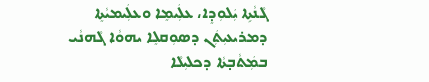ܓܵܢܵܬܹܐ ܝܲܠܘܼܕܸܐ، ܥܠܲܝܡܸܐ ܘܥܠܲܝܡܝܵܬܸܐ ܕܡܪܝܥܝܼܬܲܢ ܕܣܘܼܩܠܸܐ ܝܗܘܵܐ ܓܵܗܢܵܝ ܒܡܲܬܵܒ̣ܬܵܐ ܕܟܠܝܼܠܵܐ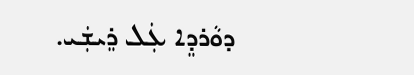ܕܘܵܪܕܸܐ ܥܲܠ ܪܸܝܫܲܝ.